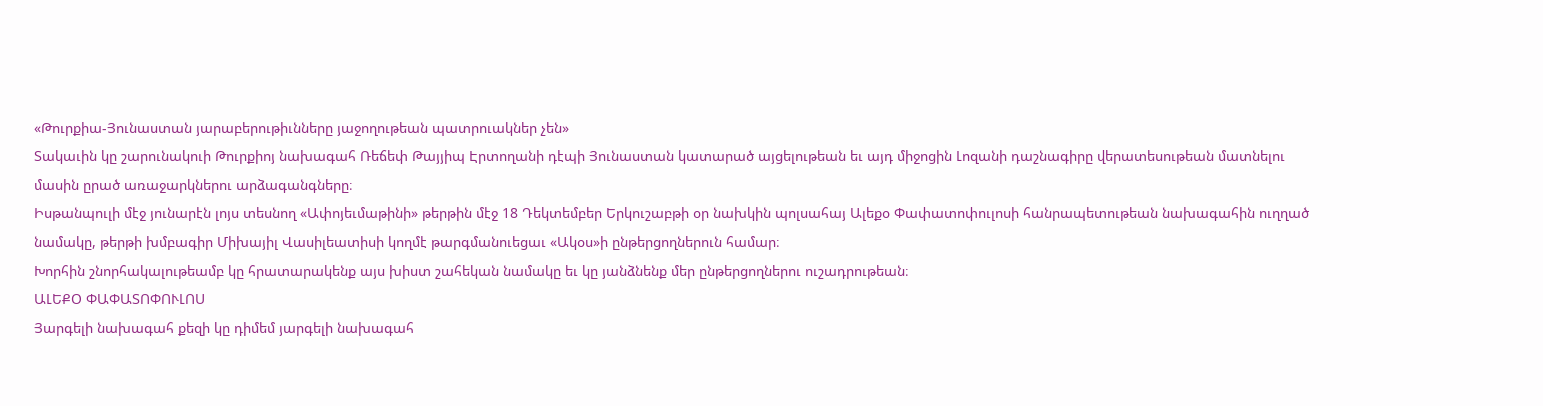«Թուրքիա-Յունաստան յարաբերութիւնները յաջողութեան պատրուակներ չեն»
Տակաւին կը շարունակուի Թուրքիոյ նախագահ Ռեճեփ Թայյիպ Էրտողանի դէպի Յունաստան կատարած այցելութեան եւ այդ միջոցին Լոզանի դաշնագիրը վերատեսութեան մատնելու մասին ըրած առաջարկներու արձագանգները։
Իսթանպուլի մէջ յունարէն լոյս տեսնող «Ափոյեւմաթինի» թերթին մէջ 18 Դեկտեմբեր Երկուշաբթի օր նախկին պոլսահայ Ալեքօ Փափատոփուլոսի հանրապետութեան նախագահին ուղղած նամակը, թերթի խմբագիր Միխայիլ Վասիլեատիսի կողմէ թարգմանուեցաւ «Ակօս»ի ընթերցողներուն համար։
Խորհին շնորհակալութեամբ կը հրատարակենք այս խիստ շահեկան նամակը եւ կը յանձնենք մեր ընթերցողներու ուշադրութեան։
ԱԼԵՔՕ ՓԱՓԱՏՈՓՈՒԼՈՍ
Յարգելի նախագահ քեզի կը դիմեմ յարգելի նախագահ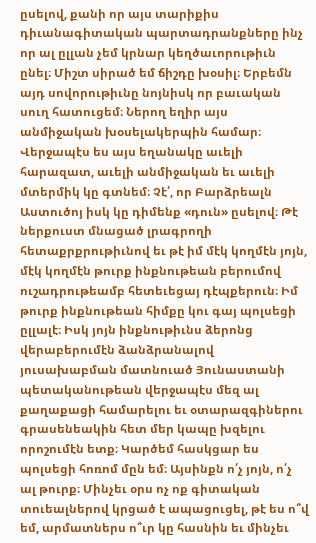ըսելով, քանի որ այս տարիքիս դիւանագիտական պարտադրանքները ինչ որ ալ ըլլան չեմ կրնար կեղծաւորութիւն ընել։ Միշտ սիրած եմ ճիշդը խօսիլ։ Երբեմն այդ սովորութիւնը նոյնիսկ որ բաւական սուղ հատուցեմ։ Ներող եղիր այս անմիջական խօսելակերպին համար։ Վերջապէս ես այս եղանակը աւելի հարազատ, աւելի անմիջական եւ աւելի մտերմիկ կը գտնեմ։ Չէ՛, որ Բարձրեալն Աստուծոյ իսկ կը դիմենք «դուն» ըսելով։ Թէ ներքուստ մնացած լրագրողի հետաքրքրութիւնով եւ թէ իմ մէկ կողմէն յոյն, մէկ կողմէն թուրք ինքնութեան բերումով ուշադրութեամբ հետեւեցայ դէպքերուն։ Իմ թուրք ինքնութեան հիմքը կու գայ պոլսեցի ըլլալէ։ Իսկ յոյն ինքնութիւնս ձերոնց վերաբերումէն ձանձրանալով յուսախաբման մատնուած Յունաստանի պետականութեան վերջապէս մեզ ալ քաղաքացի համարելու եւ օտարազգիներու գրասենեակին հետ մեր կապը խզելու որոշումէն ետք։ Կարծեմ հասկցար ես պոլսեցի հոռոմ մըն եմ։ Այսինքն ո՛չ յոյն, ո՛չ ալ թուրք։ Մինչեւ օրս ոչ ոք գիտական տուեալներով կրցած է ապացուցել, թէ ես ո՞վ եմ, արմատներս ո՞ւր կը հասնին եւ մինչեւ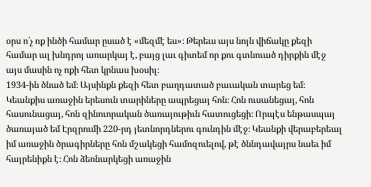օրս ո՛չ ոք ինծի համար ըսած է «մեզմէ ես»։ Թերեւս այս նոյն վիճակը քեզի համար ալ խնդրոյ առարկայ է, բայց լաւ գիտեմ որ քու գտնուած դիրքին մէջ այս մասին ոչ ոքի հետ կրնաս խօսիլ։
1934-ին ծնած եմ։ Այսինքն քեզի հետ բաղդատած բաւական տարեց եմ։ Կեանքիս առաջին երեսուն տարիները ապրեցայ հոն։ Հոն ուսանեցայ, հոն հասունացայ, հոն զինուորական ծառայութիւն հատուցեցի։ Որպէս ենթասպայ ծառայած եմ Էրզրումի 220-րդ յետնորդներու գունդին մէջ։ Կեանքի վերաբերեալ իմ առաջին ծրագիրները հոն մշակեցի համոզուելով, թէ ծննդավայրս նաեւ իմ հայրենիքն է։ Հոն ձեռնարկեցի առաջին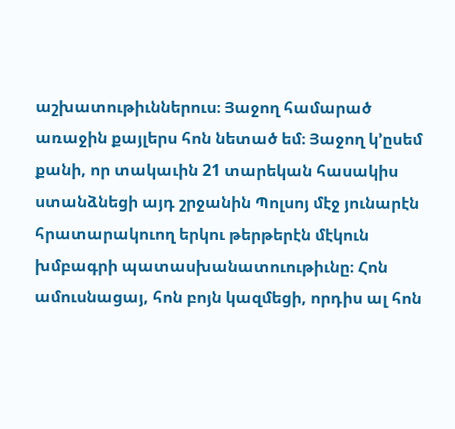աշխատութիւններուս։ Յաջող համարած առաջին քայլերս հոն նետած եմ։ Յաջող կ՚ըսեմ քանի, որ տակաւին 21 տարեկան հասակիս ստանձնեցի այդ շրջանին Պոլսոյ մէջ յունարէն հրատարակուող երկու թերթերէն մէկուն խմբագրի պատասխանատուութիւնը։ Հոն ամուսնացայ, հոն բոյն կազմեցի, որդիս ալ հոն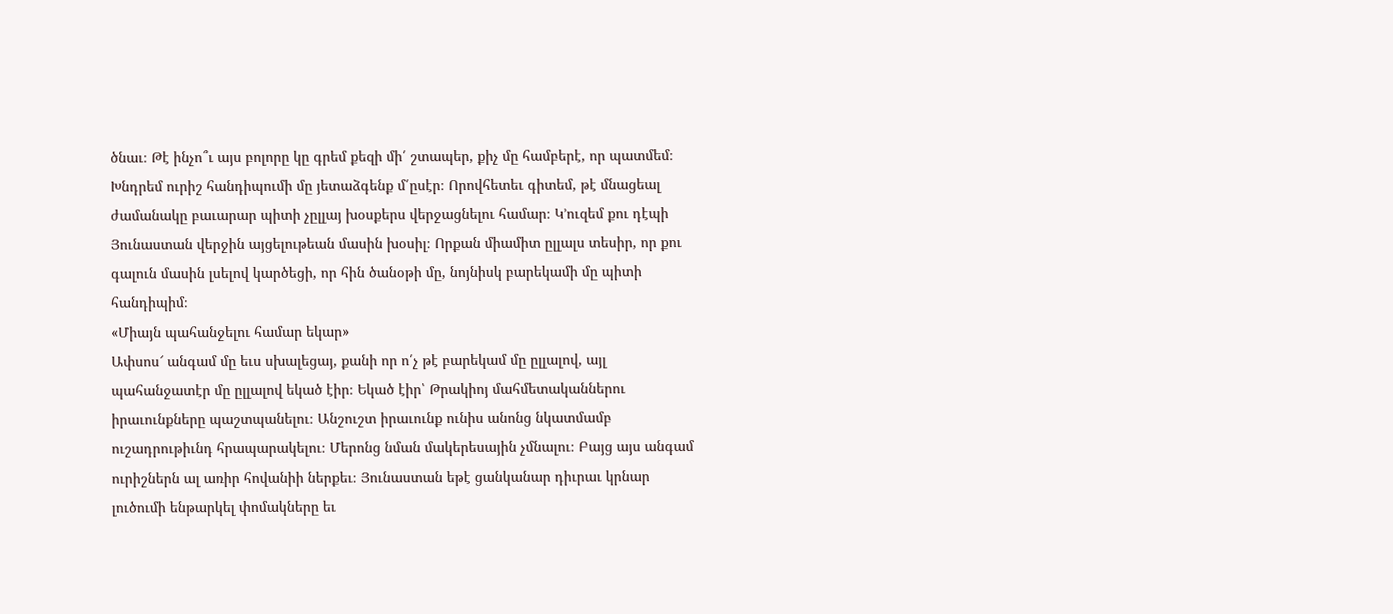ծնաւ։ Թէ ինչո՞ւ այս բոլորը կը գրեմ քեզի մի՛ շտապեր, քիչ մը համբերէ, որ պատմեմ։ Խնդրեմ ուրիշ հանդիպումի մը յետաձգենք մ՛ըսէր։ Որովհետեւ գիտեմ, թէ մնացեալ ժամանակը բաւարար պիտի չըլլայ խօսքերս վերջացնելու համար։ Կ՚ուզեմ քու դէպի Յունաստան վերջին այցելութեան մասին խօսիլ։ Որքան միամիտ ըլլալս տեսիր, որ քու գալուն մասին լսելով կարծեցի, որ հին ծանօթի մը, նոյնիսկ բարեկամի մը պիտի հանդիպիմ։
«Միայն պահանջելու համար եկար»
Ափսոս՜ անգամ մը եւս սխալեցայ, քանի որ ո՛չ թէ բարեկամ մը ըլլալով, այլ պահանջատէր մը ըլլալով եկած էիր։ Եկած էիր՝ Թրակիոյ մահմետականներու իրաւունքները պաշտպանելու։ Անշուշտ իրաւունք ունիս անոնց նկատմամբ ուշադրութիւնդ հրապարակելու։ Մերոնց նման մակերեսային չմնալու։ Բայց այս անգամ ուրիշներն ալ առիր հովանիի ներքեւ։ Յունաստան եթէ ցանկանար դիւրաւ կրնար լուծումի ենթարկել փոմակները եւ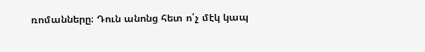ռոմանները։ Դուն անոնց հետ ո՛չ մէկ կապ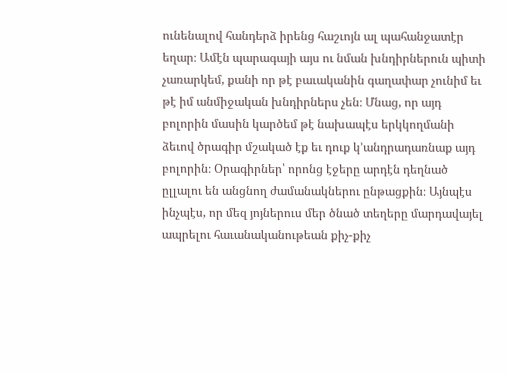ունենալով հանդերձ իրենց հաշւոյն ալ պահանջատէր եղար։ Ամէն պարագայի այս ու նման խնդիրներուն պիտի չառարկեմ, քանի որ թէ բաւականին գաղափար չունիմ եւ թէ իմ անմիջական խնդիրներս չեն։ Մնաց, որ այդ բոլորին մասին կարծեմ թէ նախապէս երկկողմանի ձեւով ծրագիր մշակած էք եւ դուք կ՚անդրադառնաք այդ բոլորին։ Օրագիրներ՝ որոնց էջերը արդէն դեղնած ըլլալու են անցնող ժամանակներու ընթացքին։ Այնպէս ինչպէս, որ մեզ յոյներուս մեր ծնած տեղերը մարդավայել ապրելու հաւանականութեան քիչ-քիչ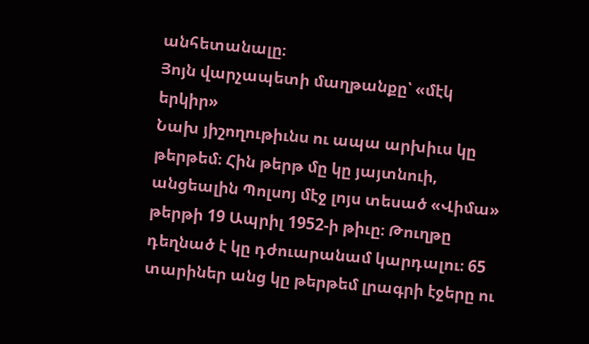անհետանալը։
Յոյն վարչապետի մաղթանքը՝ «մէկ երկիր»
Նախ յիշողութիւնս ու ապա արխիւս կը թերթեմ։ Հին թերթ մը կը յայտնուի, անցեալին Պոլսոյ մէջ լոյս տեսած «Վիմա» թերթի 19 Ապրիլ 1952-ի թիւը։ Թուղթը դեղնած է կը դժուարանամ կարդալու։ 65 տարիներ անց կը թերթեմ լրագրի էջերը ու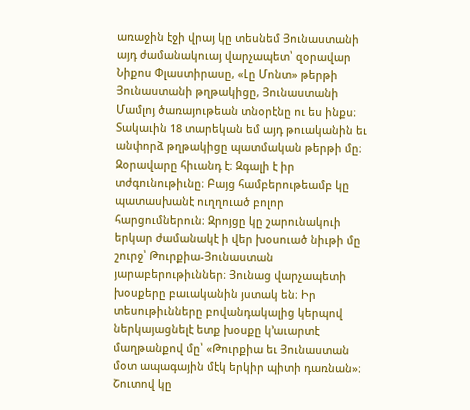առաջին էջի վրայ կը տեսնեմ Յունաստանի այդ ժամանակուայ վարչապետ՝ զօրավար Նիքոս Փլաստիրասը, «Լը Մոնտ» թերթի Յունաստանի թղթակիցը, Յունաստանի Մամլոյ ծառայութեան տնօրէնը ու ես ինքս։ Տակաւին 18 տարեկան եմ այդ թուականին եւ անփորձ թղթակիցը պատմական թերթի մը։ Զօրավարը հիւանդ է։ Զգալի է իր տժգունութիւնը։ Բայց համբերութեամբ կը պատասխանէ ուղղուած բոլոր հարցումներուն։ Զրոյցը կը շարունակուի երկար ժամանակէ ի վեր խօսուած նիւթի մը շուրջ՝ Թուրքիա-Յունաստան յարաբերութիւններ։ Յունաց վարչապետի խօսքերը բաւականին յստակ են։ Իր տեսութիւնները բովանդակալից կերպով ներկայացնելէ ետք խօսքը կ՚աւարտէ մաղթանքով մը՝ «Թուրքիա եւ Յունաստան մօտ ապագային մէկ երկիր պիտի դառնան»։ Շուտով կը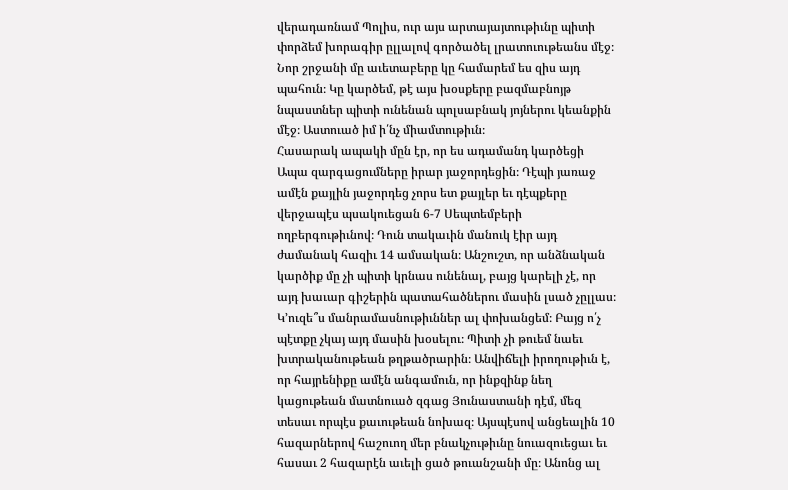վերադառնամ Պոլիս, ուր այս արտայայտութիւնը պիտի փորձեմ խորագիր ըլլալով գործածել լրատուութեանս մէջ։ Նոր շրջանի մը աւետաբերը կը համարեմ ես զիս այդ պահուն։ Կը կարծեմ, թէ այս խօսքերը բազմաբնոյթ նպաստներ պիտի ունենան պոլսաբնակ յոյներու կեանքին մէջ։ Աստուած իմ ի՛նչ միամտութիւն։
Հասարակ ապակի մըն էր, որ ես ադամանդ կարծեցի
Ապա զարգացումները իրար յաջորդեցին։ Դէպի յառաջ ամէն քայլին յաջորդեց չորս ետ քայլեր եւ դէպքերը վերջապէս պսակուեցան 6-7 Սեպտեմբերի ողբերգութիւնով։ Դուն տակաւին մանուկ էիր այդ ժամանակ հազիւ 14 ամսական։ Անշուշտ, որ անձնական կարծիք մը չի պիտի կրնաս ունենալ, բայց կարելի չէ, որ այդ խաւար գիշերին պատահածներու մասին լսած չըլլաս։ Կ՚ուզե՞ս մանրամասնութիւններ ալ փոխանցեմ։ Բայց ո՛չ պէտքը չկայ այդ մասին խօսելու։ Պիտի չի թուեմ նաեւ խտրականութեան թղթածրարին։ Անվիճելի իրողութիւն է, որ հայրենիքը ամէն անգամուն, որ ինքզինք նեղ կացութեան մատնուած զգաց Յունաստանի դէմ, մեզ տեսաւ որպէս քաւութեան նոխազ։ Այսպէսով անցեալին 10 հազարներով հաշուող մեր բնակչութիւնը նուազուեցաւ եւ հասաւ 2 հազարէն աւելի ցած թուանշանի մը։ Անոնց ալ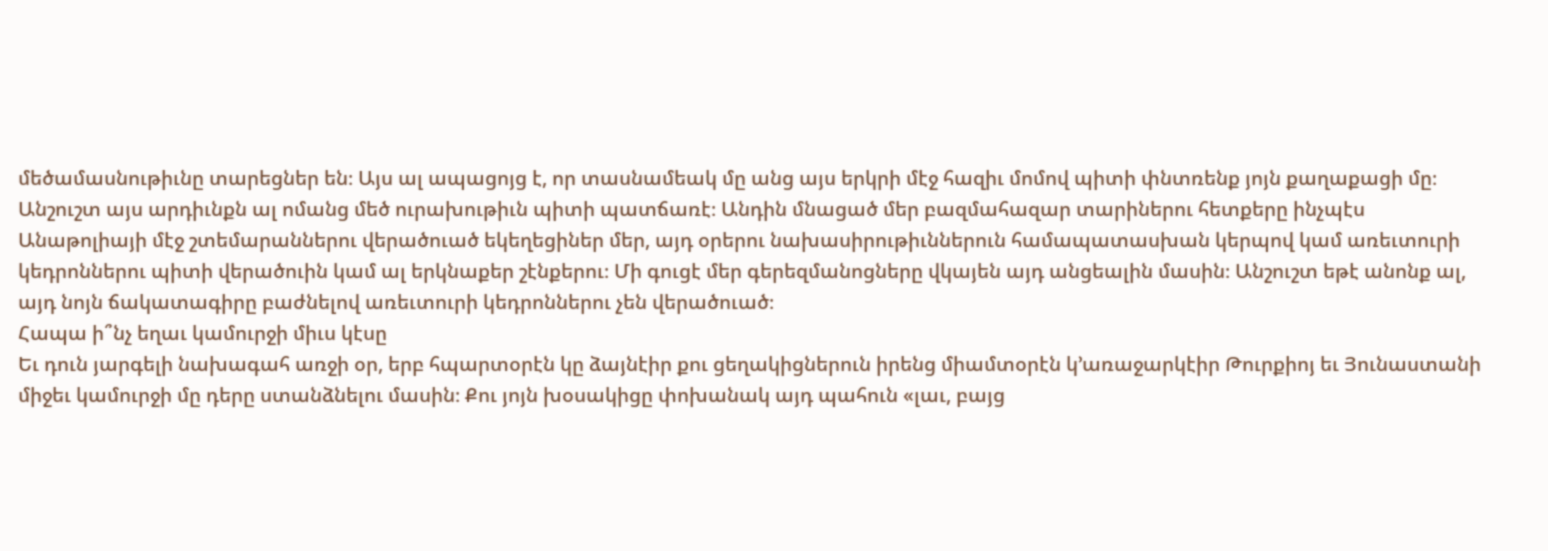մեծամասնութիւնը տարեցներ են։ Այս ալ ապացոյց է, որ տասնամեակ մը անց այս երկրի մէջ հազիւ մոմով պիտի փնտռենք յոյն քաղաքացի մը։ Անշուշտ այս արդիւնքն ալ ոմանց մեծ ուրախութիւն պիտի պատճառէ։ Անդին մնացած մեր բազմահազար տարիներու հետքերը ինչպէս Անաթոլիայի մէջ շտեմարաններու վերածուած եկեղեցիներ մեր, այդ օրերու նախասիրութիւններուն համապատասխան կերպով կամ առեւտուրի կեդրոններու պիտի վերածուին կամ ալ երկնաքեր շէնքերու։ Մի գուցէ մեր գերեզմանոցները վկայեն այդ անցեալին մասին։ Անշուշտ եթէ անոնք ալ, այդ նոյն ճակատագիրը բաժնելով առեւտուրի կեդրոններու չեն վերածուած։
Հապա ի՞նչ եղաւ կամուրջի միւս կէսը
Եւ դուն յարգելի նախագահ առջի օր, երբ հպարտօրէն կը ձայնէիր քու ցեղակիցներուն իրենց միամտօրէն կ՚առաջարկէիր Թուրքիոյ եւ Յունաստանի միջեւ կամուրջի մը դերը ստանձնելու մասին։ Քու յոյն խօսակիցը փոխանակ այդ պահուն «լաւ, բայց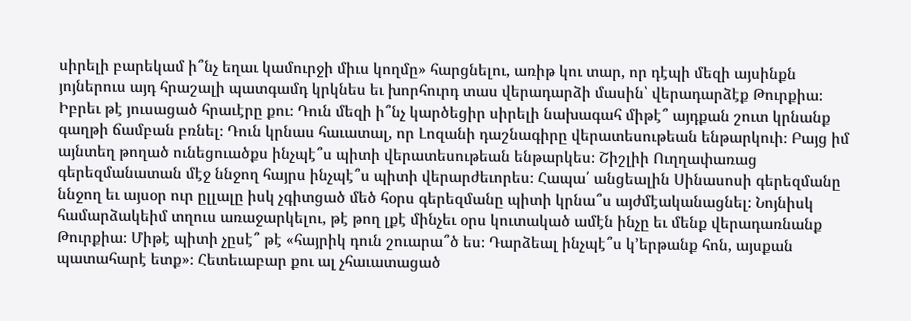սիրելի բարեկամ ի՞նչ եղաւ կամուրջի միւս կողմը» հարցնելու, առիթ կու տար, որ դէպի մեզի այսինքն յոյներուս այդ հրաշալի պատգամդ կրկնես եւ խորհուրդ տաս վերադարձի մասին՝ վերադարձէք Թուրքիա։ Իբրեւ թէ յուսացած հրաւէրը քու։ Դուն մեզի ի՞նչ կարծեցիր սիրելի նախագահ միթէ՞ այդքան շուտ կրնանք գաղթի ճամբան բռնել։ Դուն կրնաս հաւատալ, որ Լոզանի դաշնագիրը վերատեսութեան ենթարկուի։ Բայց իմ այնտեղ թողած ունեցուածքս ինչպէ՞ս պիտի վերատեսութեան ենթարկես։ Շիշլիի Ուղղափառաց գերեզմանատան մէջ ննջող հայրս ինչպէ՞ս պիտի վերարժեւորես։ Հապա՛ անցեալին Սինասոսի գերեզմանը ննջող եւ այսօր ուր ըլլալը իսկ չգիտցած մեծ հօրս գերեզմանը պիտի կրնա՞ս այժմէականացնել։ Նոյնիսկ համարձակեիմ տղուս առաջարկելու, թէ թող լքէ մինչեւ օրս կուտակած ամէն ինչը եւ մենք վերադառնանք Թուրքիա։ Միթէ պիտի չըսէ՞ թէ «հայրիկ դուն շուարա՞ծ ես։ Դարձեալ ինչպէ՞ս կ՚երթանք հոն, այսքան պատահարէ ետք»։ Հետեւաբար քու ալ չհաւատացած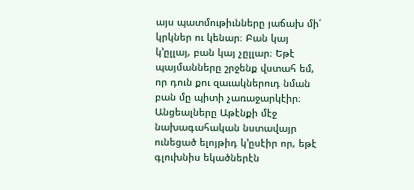այս պատմութիւնները յաճախ մի՛ կրկներ ու կենար։ Բան կայ կ՚ըլլայ, բան կայ չըլլար։ Եթէ պայմանները շրջենք վստահ եմ, որ դուն քու զաւակներուդ նման բան մը պիտի չառաջարկէիր։ Անցեալները Աթէնքի մէջ նախագահական նստավայր ունեցած ելոյթիդ կ՚ըսէիր որ, եթէ գլուխնիս եկածներէն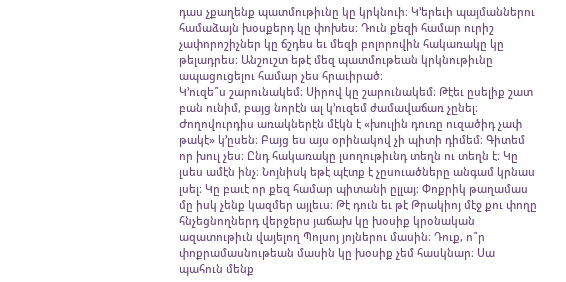դաս չքաղենք պատմութիւնը կը կրկնուի։ Կ՚երեւի պայմաններու համաձայն խօսքերդ կը փոխես։ Դուն քեզի համար ուրիշ չափորոշիչներ կը ճշդես եւ մեզի բոլորովին հակառակը կը թելադրես։ Անշուշտ եթէ մեզ պատմութեան կրկնութիւնը ապացուցելու համար չես հրաւիրած։
Կ՚ուզե՞ս շարունակեմ։ Սիրով կը շարունակեմ։ Թէեւ ըսելիք շատ բան ունիմ, բայց նորէն ալ կ՚ուզեմ ժամավաճառ չընել։ Ժողովուրդիս առակներէն մէկն է «խուլին դուռը ուզածիդ չափ թակէ» կ՚ըսեն։ Բայց ես այս օրինակով չի պիտի դիմեմ։ Գիտեմ որ խուլ չես։ Ընդ հակառակը լսողութիւնդ տեղն ու տեղն է։ Կը լսես ամէն ինչ։ Նոյնիսկ եթէ պէտք է չըսուածները անգամ կրնաս լսել։ Կը բաւէ որ քեզ համար պիտանի ըլլայ։ Փոքրիկ թաղամաս մը իսկ չենք կազմեր այլեւս։ Թէ դուն եւ թէ Թրակիոյ մէջ քու փողը հնչեցնողներդ վերջերս յաճախ կը խօսիք կրօնական ազատութիւն վայելող Պոլսոյ յոյներու մասին։ Դուք, ո՞ր փոքրամասնութեան մասին կը խօսիք չեմ հասկնար։ Սա պահուն մենք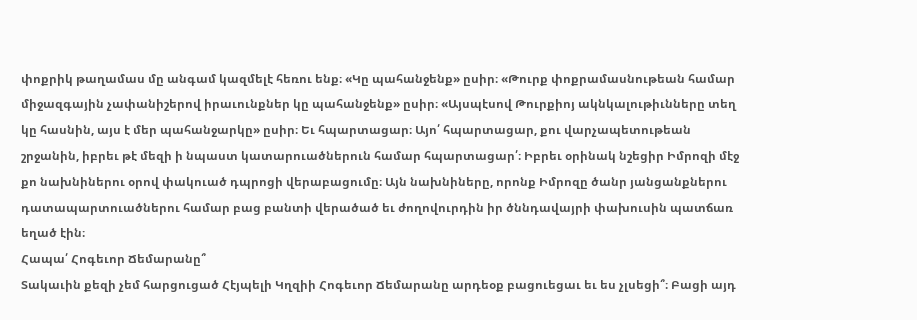փոքրիկ թաղամաս մը անգամ կազմելէ հեռու ենք։ «Կը պահանջենք» ըսիր։ «Թուրք փոքրամասնութեան համար միջազգային չափանիշերով իրաւունքներ կը պահանջենք» ըսիր։ «Այսպէսով Թուրքիոյ ակնկալութիւնները տեղ կը հասնին, այս է մեր պահանջարկը» ըսիր։ Եւ հպարտացար։ Այո՛ հպարտացար, քու վարչապետութեան շրջանին, իբրեւ թէ մեզի ի նպաստ կատարուածներուն համար հպարտացար՛։ Իբրեւ օրինակ նշեցիր Իմրոզի մէջ քո նախնիներու օրով փակուած դպրոցի վերաբացումը։ Այն նախնիները, որոնք Իմրոզը ծանր յանցանքներու դատապարտուածներու համար բաց բանտի վերածած եւ ժողովուրդին իր ծննդավայրի փախուսին պատճառ եղած էին։
Հապա՛ Հոգեւոր Ճեմարանը՞
Տակաւին քեզի չեմ հարցուցած Հէյպելի Կղզիի Հոգեւոր Ճեմարանը արդեօք բացուեցաւ եւ ես չլսեցի՞։ Բացի այդ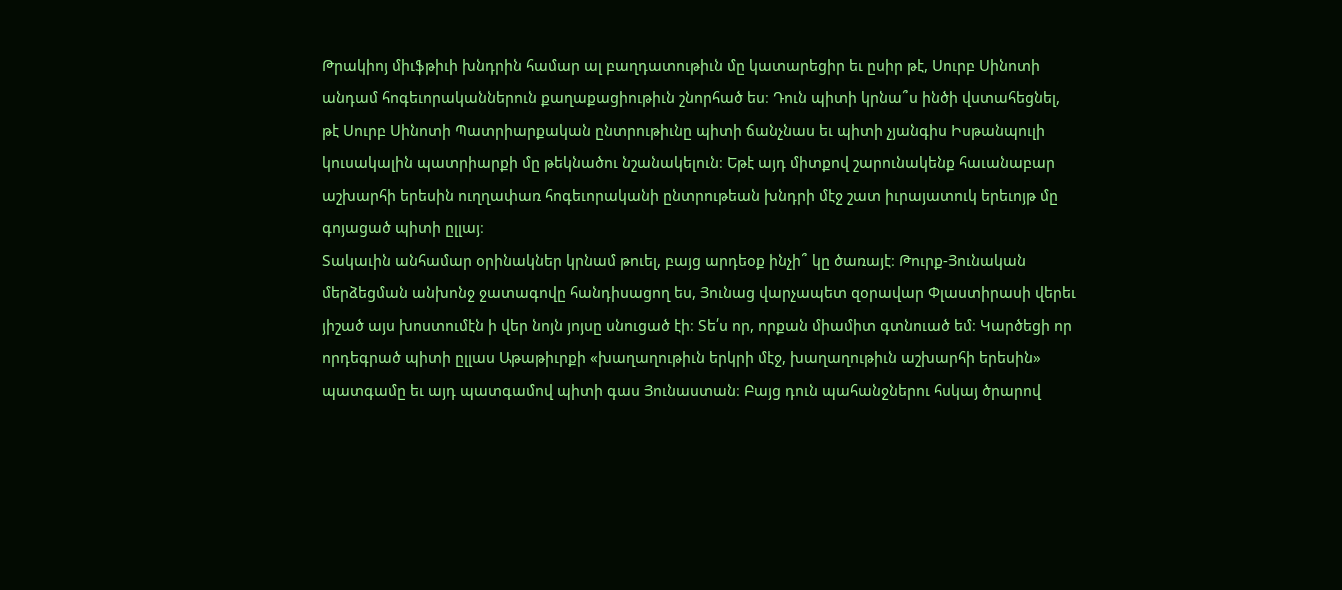Թրակիոյ միւֆթիւի խնդրին համար ալ բաղդատութիւն մը կատարեցիր եւ ըսիր թէ, Սուրբ Սինոտի անդամ հոգեւորականներուն քաղաքացիութիւն շնորհած ես։ Դուն պիտի կրնա՞ս ինծի վստահեցնել, թէ Սուրբ Սինոտի Պատրիարքական ընտրութիւնը պիտի ճանչնաս եւ պիտի չյանգիս Իսթանպուլի կուսակալին պատրիարքի մը թեկնածու նշանակելուն։ Եթէ այդ միտքով շարունակենք հաւանաբար աշխարհի երեսին ուղղափառ հոգեւորականի ընտրութեան խնդրի մէջ շատ իւրայատուկ երեւոյթ մը գոյացած պիտի ըլլայ։
Տակաւին անհամար օրինակներ կրնամ թուել, բայց արդեօք ինչի՞ կը ծառայէ։ Թուրք-Յունական մերձեցման անխոնջ ջատագովը հանդիսացող ես, Յունաց վարչապետ զօրավար Փլաստիրասի վերեւ յիշած այս խոստումէն ի վեր նոյն յոյսը սնուցած էի։ Տե՛ս որ, որքան միամիտ գտնուած եմ։ Կարծեցի որ որդեգրած պիտի ըլլաս Աթաթիւրքի «խաղաղութիւն երկրի մէջ, խաղաղութիւն աշխարհի երեսին» պատգամը եւ այդ պատգամով պիտի գաս Յունաստան։ Բայց դուն պահանջներու հսկայ ծրարով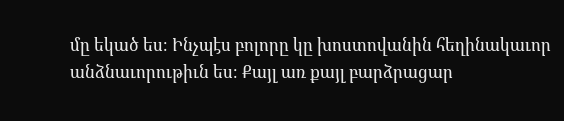մը եկած ես։ Ինչպէս բոլորը կը խոստովանին հեղինակաւոր անձնաւորութիւն ես։ Քայլ առ քայլ բարձրացար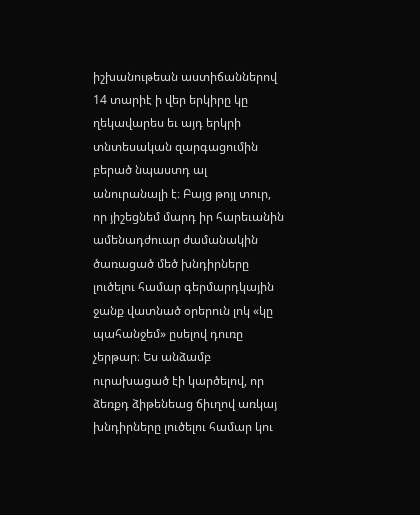իշխանութեան աստիճաններով 14 տարիէ ի վեր երկիրը կը ղեկավարես եւ այդ երկրի տնտեսական զարգացումին բերած նպաստդ ալ անուրանալի է։ Բայց թոյլ տուր, որ յիշեցնեմ մարդ իր հարեւանին ամենադժուար ժամանակին ծառացած մեծ խնդիրները լուծելու համար գերմարդկային ջանք վատնած օրերուն լոկ «կը պահանջեմ» ըսելով դուռը չերթար։ Ես անձամբ ուրախացած էի կարծելով, որ ձեռքդ ձիթենեաց ճիւղով առկայ խնդիրները լուծելու համար կու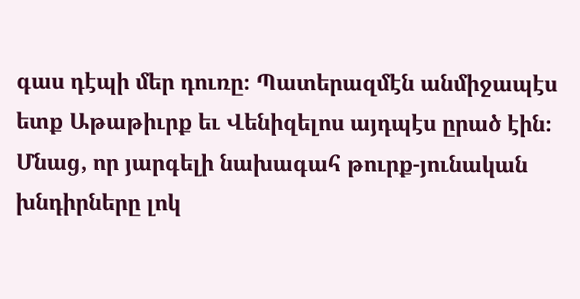գաս դէպի մեր դուռը։ Պատերազմէն անմիջապէս ետք Աթաթիւրք եւ Վենիզելոս այդպէս ըրած էին։ Մնաց, որ յարգելի նախագահ թուրք-յունական խնդիրները լոկ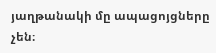յաղթանակի մը ապացոյցները չեն։